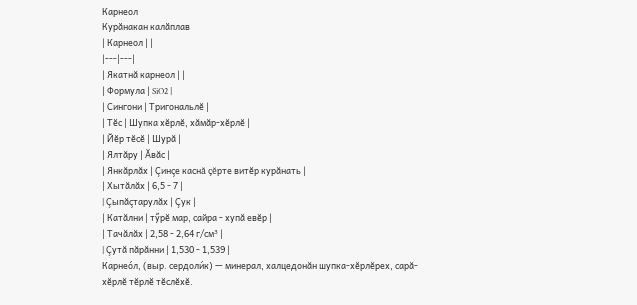Карнеол
Курӑнакан калӑплав
| Карнеол | |
|---|---|
| Якатнă карнеол | |
| Формула | SiO2 |
| Сингони | Тригональлĕ |
| Тĕс | Шупка хĕрлĕ, хăмăр-хĕрлĕ |
| Йĕр тĕсĕ | Шурă |
| Ялтăру | Ăвăс |
| Янкăрлăх | Çинçе каснă çĕрте витĕр курăнать |
| Хытăлăх | 6,5 - 7 |
| Çыпăçтарулăх | Çук |
| Катăлни | тӳрĕ мар, сайра - хупă евĕр |
| Тачăлăх | 2,58 - 2,64 г/см³ |
| Çутă пăрăнни | 1,530 - 1,539 |
Карнео́л, (выр. сердоли́к) — минерал, халцедонăн шупка-хĕрлĕрех, сарă-хĕрлĕ тĕрлĕ тĕслĕхĕ.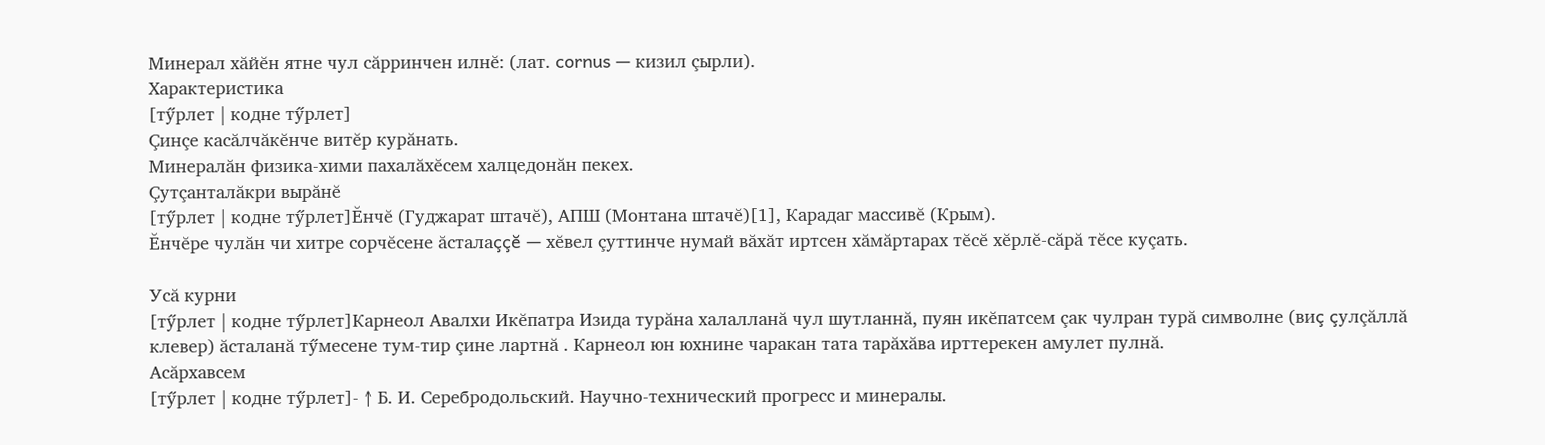Минерал хăйĕн ятне чул сăрринчен илнĕ: (лат. cornus — кизил çырли).
Характеристика
[тӳрлет | кодне тӳрлет]
Çинçе касăлчăкĕнче витĕр курăнать.
Минералăн физика-хими пахалăхĕсем халцедонăн пекех.
Çутçанталăкри вырăнĕ
[тӳрлет | кодне тӳрлет]Ĕнчĕ (Гуджарат штачĕ), АПШ (Монтана штачĕ)[1], Карадаг массивĕ (Крым).
Ĕнчĕре чулăн чи хитре сорчĕсене ăсталаççĕ — хĕвел çуттинче нумай вăхăт иртсен хăмăртарах тĕсĕ хĕрлĕ-сăрă тĕсе куçать.

Усă курни
[тӳрлет | кодне тӳрлет]Карнеол Авалхи Икĕпатра Изида турăна халалланă чул шутланнă, пуян икĕпатсем çак чулран турă символне (виç çулçăллă клевер) ăсталанă тӳмесене тум-тир çине лартнă . Карнеол юн юхнине чаракан тата тарăхăва ирттерекен амулет пулнă.
Асăрхавсем
[тӳрлет | кодне тӳрлет]- ↑ Б. И. Серебродольский. Научно-технический прогресс и минералы.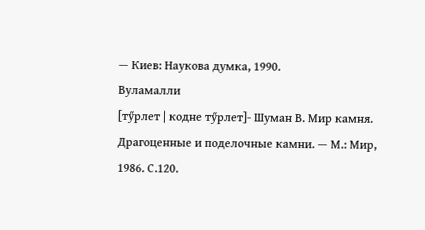— Киев: Наукова думка, 1990.
Вуламалли
[тӳрлет | кодне тӳрлет]- Шуман В. Мир камня. Драгоценные и поделочные камни. — М.: Мир, 1986. С.120.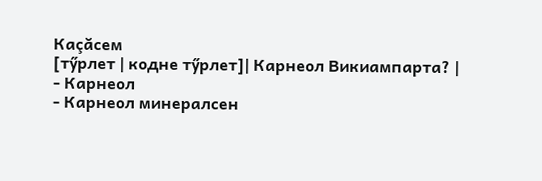Каçăсем
[тӳрлет | кодне тӳрлет]| Карнеол Викиампарта? |
- Карнеол
- Карнеол минералсен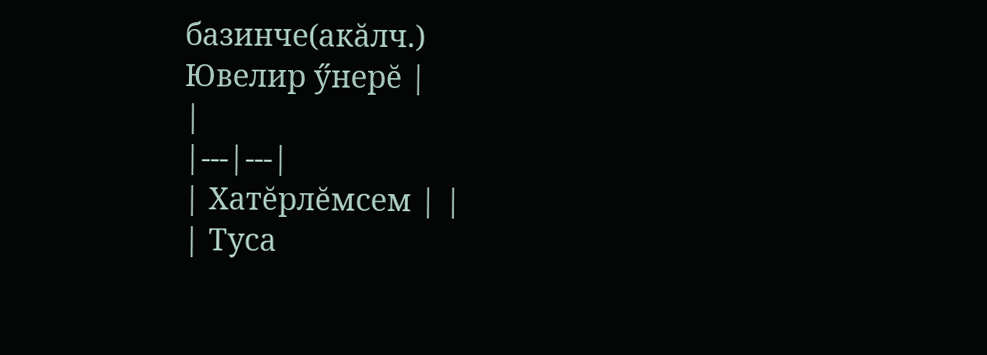базинче(акăлч.)
Ювелир ӳнерĕ |
|
|---|---|
| Хатĕрлĕмсем | |
| Туса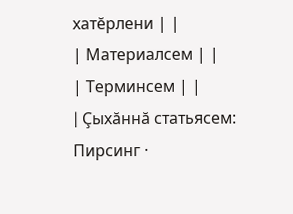хатĕрлени | |
| Материалсем | |
| Терминсем | |
| Çыхăннă статьясем: Пирсинг ·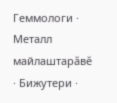Геммологи · Металл майлаштарăвĕ · Бижутери ·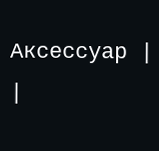Аксессуар | |